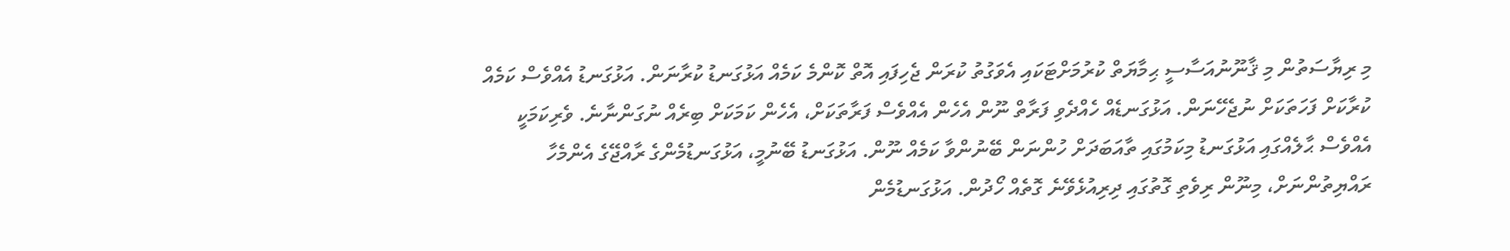މި ރިޔާސަތުން މި ޤާނޫނުއަސާސީ ޙިމާޔަތް ކުރުމަށްޓަކައި އެވަގުތު ކުރަން ޖެހިފައި އޮތް ކޮންމެ ކަމެއް އަޅުގަނޑު ކުރާނަން. އަޅުގަނޑު އެއްވެސް ކަމެއް ކުރާކަށް ފަހަތަކަށް ނުޖެހޭނަން. އަޅުގަނޑެއް ހެއްދެވި ފަރާތް ނޫން އެހެން އެއްވެސް ފަރާތަކަށް، އެހެން ކަމަކަށް ބިރެއް ނުގަންނާނެ. ވެރިކަމަކީ އެއްވެސް ޙާލެއްގައި އަޅުގަނޑު މިކަމުގައި ތާއަބަދަށް ހުންނަން ބޭނުންވާ ކަމެއް ނޫން. އަޅުގަނޑު ބޭނުމީ، އަޅުގަނޑުމެންގެ ރާއްޖޭގެ އެންމެހާ ރައްޔިތުންނަށް، މިނޫން ރިވެތި ގޮތުގައި ދިރިއުޅެވޭނެ ގޮތެއް ހޯދުން. އަޅުގަނޑުމެން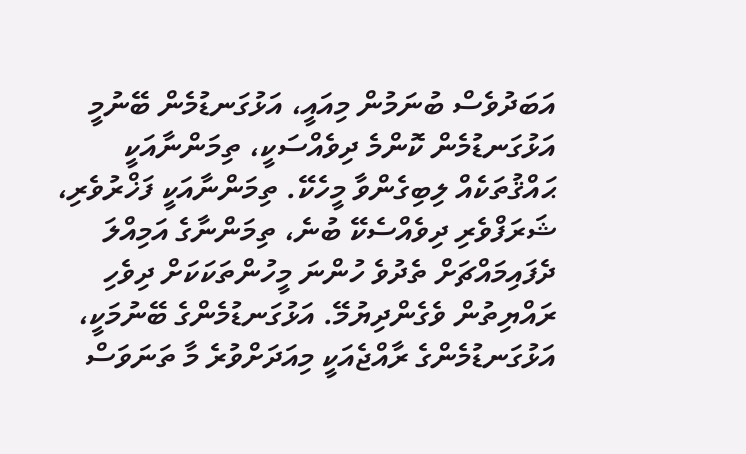އަބަދުވެސް ބުނަމުން މިއައީ، އަޅުގަނޑުމެން ބޭނުމީ އަޅުގަނޑުމެން ކޮންމެ ދިވެއްސަކީ، ތިމަންނާއަކީ ޙައްޤުތަކެއް ލިބިގެންވާ މީހެކޭ. ތިމަންނާއަކީ ފަޚްރުވެރި، ޝަރަފްވެރި ދިވެއްސެކޭ ބުނެ، ތިމަންނާގެ އަމިއްލަ ދެފައިމައްޗަށް ތެދުވެ ހުންނަ މީހުންތަކަކަށް ދިވެހި ރައްޔިތުން ވެގެންދިޔުމޭ. އަޅުގަނޑުމެންގެ ބޭނުމަކީ، އަޅުގަނޑުމެންގެ ރާއްޖެއަކީ މިއަދަށްވުރެ މާ ތަނަވަސް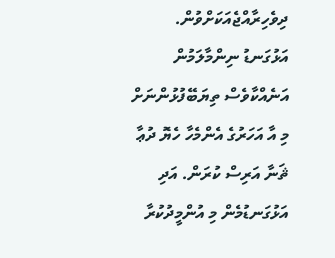ދިވެހިރާއްޖެއަކަށްވުން.
އަޅުގަނޑު ނިންމާލަމުން އަނެއްކާވެސް ތިޔަބޭފުޅުންނަށް މި އާ އަހަރުގެ އެންމެހާ ހެޔޮ ދުޢާ ޘަނާ އަރިސް ކުރަން. އަދި އަޅުގަނޑުމެން މި އުންމީދުކުރާ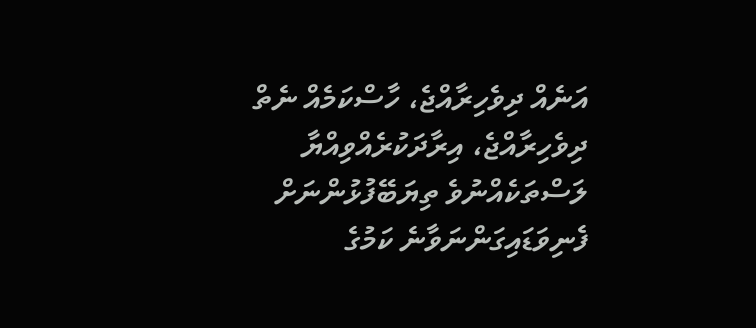އަނެއް ދިވެހިރާއްޖެ، ހާސްކަމެއް ނެތް ދިވެހިރާއްޖެ، އިރާދަކުރެއްވިއްޔާ ލަސްތަކެއްނުވެ ތިޔަބޭފުޅުންނަށް ފެނިވަޑައިގަންނަވާނެ ކަމުގެ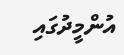އުންމީދުގައި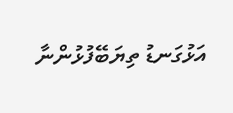އަޅުގަނޑު ތިޔަބޭފުޅުންނާ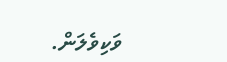ވަކިވެލަން.